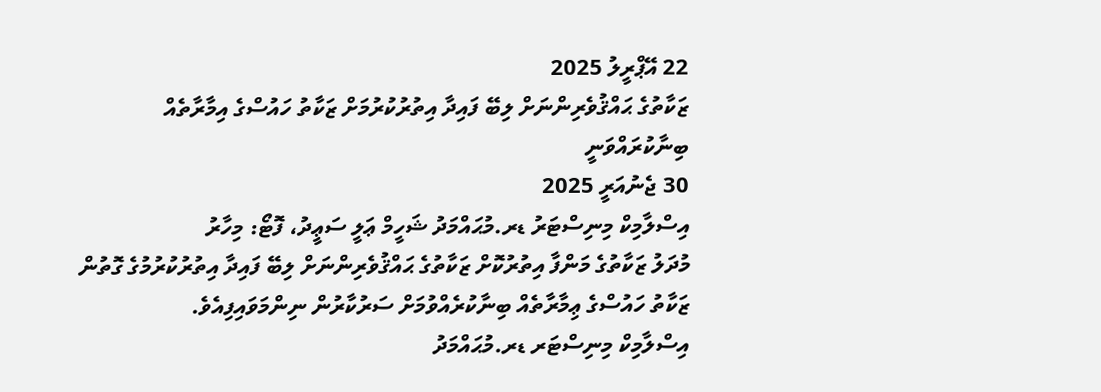22 އޭޕްރީލު 2025
ޒަކާތުގެ ޙައްޤުވެރިންނަށް ލިބޭ ފައިދާ އިތުރުކުރުމަށް ޒަކާތު ހައުސްގެ އިމާރާތެއް ބިނާކުރައްވަނީ
30 ޖެނުއަރީ 2025
އިސްލާމިކް މިނިސްޓަރު ޑރ.މުޙައްމަދު ޝަހީމް ޢަލީ ސަޢީދު، ފޮޓޯ: މިހާރު
މުދަލު ޒަކާތުގެ މަންފާ އިތުރުކޮށް ޒަކާތުގެ ޙައްޤުވެރިންނަށް ލިބޭ ފައިދާ އިތުރުކުރުމުގެ ގޮތުން ޒަކާތު ހައުސްގެ ޢިމާރާތެއް ބިނާކުރެއްވުމަށް ސަރުކާރުން ނިންމަވައިފިއެވެ.
އިސްލާމިކް މިނިސްޓަރ ޑރ.މުޙައްމަދު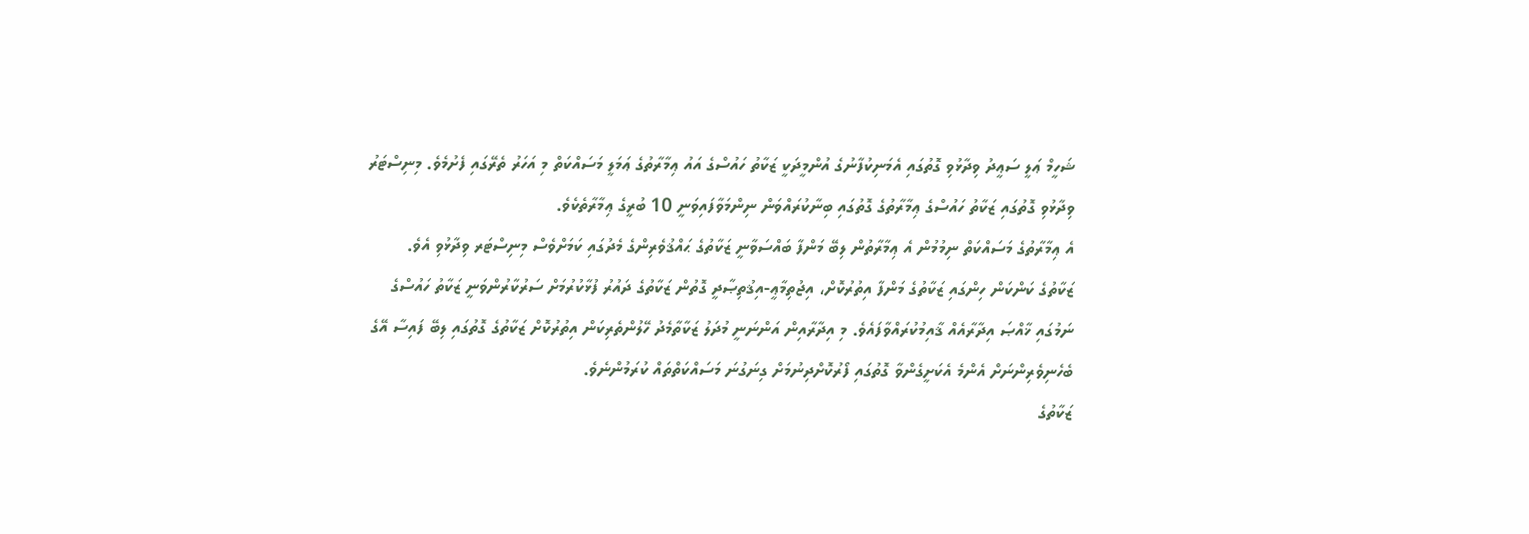ޝަހީމް ޢަލީ ސަޢީދު ވިދާޅުވި ގޮތުގައި އެމަނިކުފާނުގެ އުންމީދަކީ ޒަކާތު ހައުސްގެ އައު ޢިމާރާތުގެ ޢަމަލީ މަސައްކަތް މި އަހަރު ތެރޭގައި ފެށުމެވެ. މިނިސްޓަރު ވިދާޅުވި ގޮތުގައި ޒަކާތު ހައުސްގެ ޢިމާރާތުގެ ގޮތުގައި ބިނާކުރައްވަން ނިންމަވާފައިވަނީ 10 ބުރީގެ ޢިމާރާތެކެވެ.
އެ ޢިމާރާތުގެ މަސައްކަތް ނިމުމުން އެ ޢިމާރާތުން ލިބޭ މަންފާ ބައްސަވާނީ ޒަކާތުގެ ޙައްޤުވެރިންގެ މެދުގައި ކަމަށްވެސް މިނިސްޓަރ ވިދާޅުވި އެވެ.
ޒަކާތުގެ ކަންކަން ހިންގައި ޒަކާތުގެ މަންފާ އިތުރުކޮށް، އިޖުތިމާޢީ-އިޤުތިޞާދީ ގޮތުން ޒަކާތުގެ ދައުރު ފުޅާކުރުމަށް ސަރުކާރުންވަނީ ޒަކާތު ހައުސްގެ ނަމުގައި ޚާއްޞަ އިދާރާއެއް ޤާއިމުކުރައްވާފައެވެ. މި އިދާރާއިން އަންނަނީ މުދަލު ޒަކާތާމެދު ހޭލުންތެރިކަން އިތުރުކޮށް ޒަކާތުގެ ގޮތުގައި ލިބޭ ފައިސާ އޭގެ ބެހެނިވެރިންނަށް އެންމެ އެކަށީގެންވާ ގޮތުގައި ފޯރުކޮށްދިނުމަށް ގިނަގުނަ މަސައްކަތްތައް ކުރަމުންނެވެ.
ޒަކާތުގެ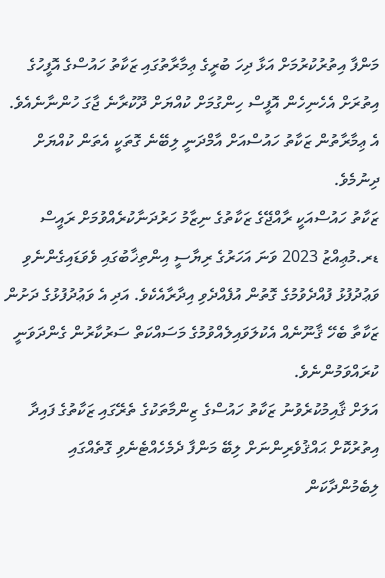މަންފާ އިތުރުކުރުމަށް އަޅާ ދިހަ ބުރީގެ ޢިމާރާތުގައި ޒަކާތު ހައުސްގެ އޮފީހުގެ އިތުރަށް އެހެނިހެން އޮފީސް ހިންގުމަށް ކުއްޔަށް ދޫކުރާނެ ޖާގަ ހުންނާނެއެވެ. އެ ޢިމާރާތުން ޒަކާތު ހައުސްއަށް އާމްދަނީ ލިބޭނެ ގޮތަކީ އެތަން ކުއްޔަށް ދިނުމެވެ.
ޒަކާތު ހައުސްއަކީ ރާއްޖޭގެ ޒަކާތުގެ ނިޒާމު ހަރުދަނާކުރެއްވުމަށް ރައީސް ޑރ.މުޢިއްޒު 2023 ވަނަ އަހަރުގެ ރިޔާސީ އިންތިޚާބުގައި ވެވަޑައިގެންނެވި ވަޢުދުފުޅު ފުއްދެވުމުގެ ގޮތުން އުފެއްދެވި އިދާރާއެކެވެ. އަދި އެ ވަޢުދުފުޅުގެ ދަށުން ޒަކާތާ ބެހޭ ޤާނޫނެއް އެކުލަވައިލެއްވުމުގެ މަސައްކަތް ސަރުކާރުން ގެންދަވަނީ ކުރައްވަމުންނެވެ.
އަލަށް ޤާއިމުކުރެވުނު ޒަކާތު ހައުސްގެ ޒިންމާތަކުގެ ތެރޭގައި ޒަކާތުގެ ފައިދާ އިތުރުކޮށް ޙައްޤުވެރިންނަށް ލިބޭ މަންފާ ދެމެހެއްޓެނެވި ގޮތެއްގައި ލިބެމުންދާކަން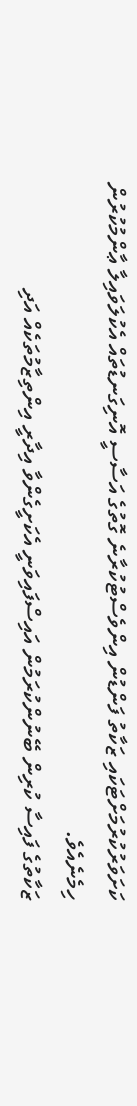ކަށަވަރުކުރުމަށްޓަކައި ޒަކާތު ފަންޑުން އިންވެސްޓުކުރާނެ ގޮތުގެ އަސާސީ އޮނިގަނޑުތައް އެކުލަވައިލާ ޢާންމުކުރުން ހިމެނެއެވެ.
ޒަކާތުގެ ފައިސާ ކުރިން ބޭނުންކުރަމުން އައިސްފައިވަނީ އެކަށީގެންވާ އިދާރީ އިންތިޒާމުތަކެއް އަދި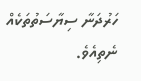ހަރުދަނާ ސިޔާސަތުތަކެއް ނެތިއެވެ.